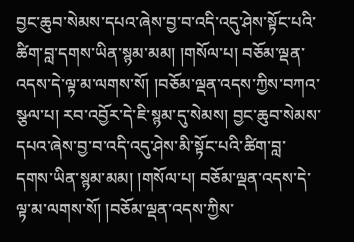བྱང་ཆུབ་སེམས་དཔའ་ཞེས་བྱ་བ་འདི་འདུ་ཤེས་སྟོང་པའི་ཚིག་བླ་དགས་ཡིན་སྙམ་མམ། །གསོལ་པ། བཅོམ་ལྡན་འདས་དེ་ལྟ་མ་ལགས་སོ། །བཅོམ་ལྡན་འདས་ཀྱིས་བཀའ་སྩལ་པ། རབ་འབྱོར་དེ་ཇི་སྙམ་དུ་སེམས། བྱང་ཆུབ་སེམས་དཔའ་ཞེས་བྱ་བ་འདི་འདུ་ཤེས་མི་སྟོང་པའི་ཚིག་བླ་དགས་ཡིན་སྙམ་མམ། །གསོལ་པ། བཅོམ་ལྡན་འདས་དེ་ལྟ་མ་ལགས་སོ། །བཅོམ་ལྡན་འདས་ཀྱིས་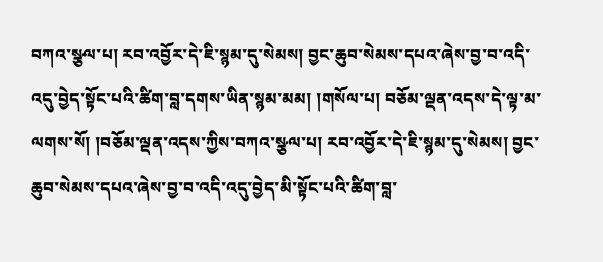བཀའ་སྩལ་པ། རབ་འབྱོར་དེ་ཇི་སྙམ་དུ་སེམས། བྱང་ཆུབ་སེམས་དཔའ་ཞེས་བྱ་བ་འདི་འདུ་བྱེད་སྟོང་པའི་ཚིག་བླ་དགས་ཡིན་སྙམ་མམ། །གསོལ་པ། བཅོམ་ལྡན་འདས་དེ་ལྟ་མ་ལགས་སོ། །བཅོམ་ལྡན་འདས་ཀྱིས་བཀའ་སྩལ་པ། རབ་འབྱོར་དེ་ཇི་སྙམ་དུ་སེམས། བྱང་ཆུབ་སེམས་དཔའ་ཞེས་བྱ་བ་འདི་འདུ་བྱེད་མི་སྟོང་པའི་ཚིག་བླ་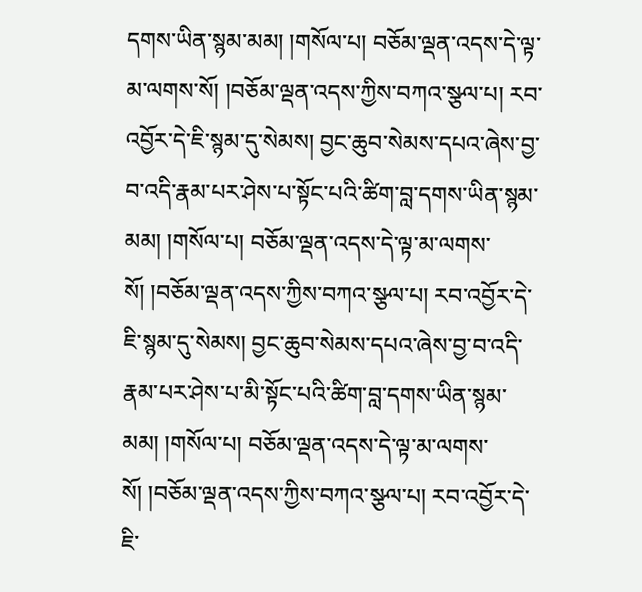དགས་ཡིན་སྙམ་མམ། །གསོལ་པ། བཅོམ་ལྡན་འདས་དེ་ལྟ་མ་ལགས་སོ། །བཅོམ་ལྡན་འདས་ཀྱིས་བཀའ་སྩལ་པ། རབ་འབྱོར་དེ་ཇི་སྙམ་དུ་སེམས། བྱང་ཆུབ་སེམས་དཔའ་ཞེས་བྱ་བ་འདི་རྣམ་པར་ཤེས་པ་སྟོང་པའི་ཚིག་བླ་དགས་ཡིན་སྙམ་མམ། །གསོལ་པ། བཅོམ་ལྡན་འདས་དེ་ལྟ་མ་ལགས་སོ། །བཅོམ་ལྡན་འདས་ཀྱིས་བཀའ་སྩལ་པ། རབ་འབྱོར་དེ་ཇི་སྙམ་དུ་སེམས། བྱང་ཆུབ་སེམས་དཔའ་ཞེས་བྱ་བ་འདི་རྣམ་པར་ཤེས་པ་མི་སྟོང་པའི་ཚིག་བླ་དགས་ཡིན་སྙམ་མམ། །གསོལ་པ། བཅོམ་ལྡན་འདས་དེ་ལྟ་མ་ལགས་སོ། །བཅོམ་ལྡན་འདས་ཀྱིས་བཀའ་སྩལ་པ། རབ་འབྱོར་དེ་ཇི་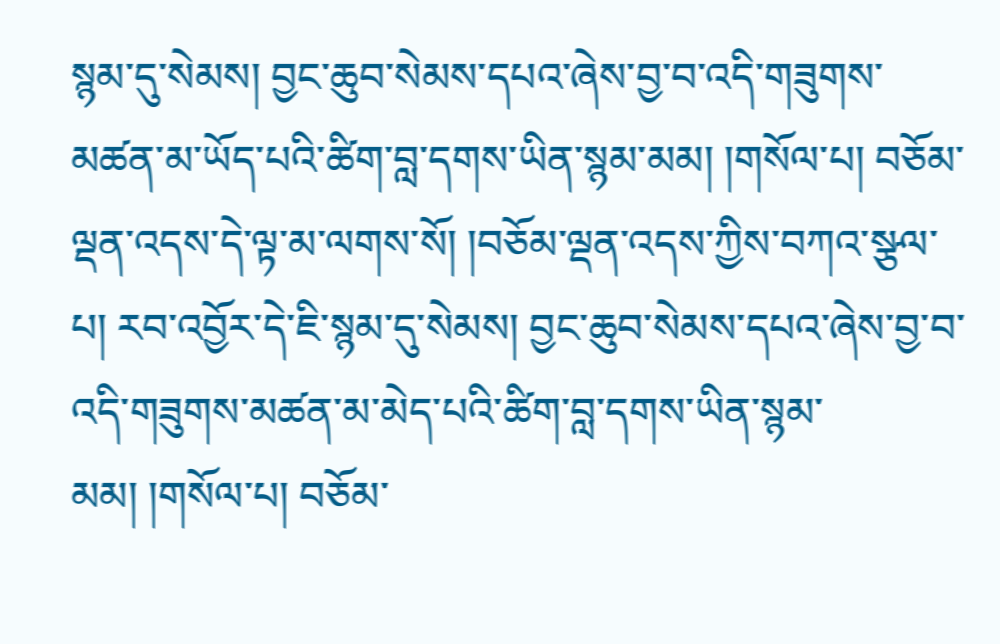སྙམ་དུ་སེམས། བྱང་ཆུབ་སེམས་དཔའ་ཞེས་བྱ་བ་འདི་གཟུགས་མཚན་མ་ཡོད་པའི་ཚིག་བླ་དགས་ཡིན་སྙམ་མམ། །གསོལ་པ། བཅོམ་ལྡན་འདས་དེ་ལྟ་མ་ལགས་སོ། །བཅོམ་ལྡན་འདས་ཀྱིས་བཀའ་སྩལ་པ། རབ་འབྱོར་དེ་ཇི་སྙམ་དུ་སེམས། བྱང་ཆུབ་སེམས་དཔའ་ཞེས་བྱ་བ་འདི་གཟུགས་མཚན་མ་མེད་པའི་ཚིག་བླ་དགས་ཡིན་སྙམ་མམ། །གསོལ་པ། བཅོམ་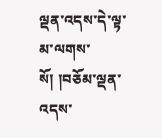ལྡན་འདས་དེ་ལྟ་མ་ལགས་སོ། །བཅོམ་ལྡན་འདས་